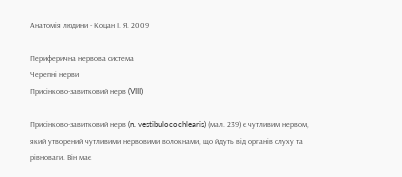Анатомія людини - Коцан І. Я. 2009

Периферична нервова система
Черепні нерви
Присінково-завитковий нерв (VIII)

Присінково-завитковий нерв (n. vestibulocochlearis) (мал. 239) є чутливим нервом, який утворений чутливими нервовими волокнами, що йдуть від органів слуху та рівноваги. Він має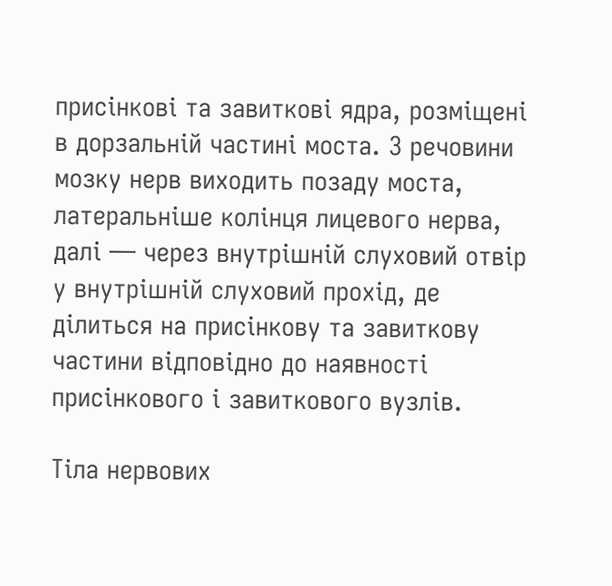присінкові та завиткові ядра, розміщені в дорзальній частині моста. З речовини мозку нерв виходить позаду моста, латеральніше колінця лицевого нерва, далі — через внутрішній слуховий отвір у внутрішній слуховий прохід, де ділиться на присінкову та завиткову частини відповідно до наявності присінкового і завиткового вузлів.

Тіла нервових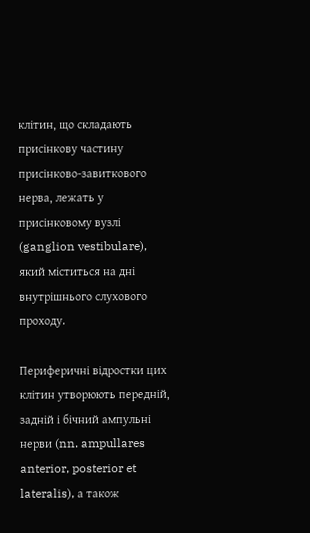клітин, що складають присінкову частину присінково-завиткового нерва, лежать у присінковому вузлі (ganglion vestibulare), який міститься на дні внутрішнього слухового проходу.

Периферичні відростки цих клітин утворюють передній, задній і бічний ампульні нерви (nn. ampullares anterior, posterior et lateralis), а також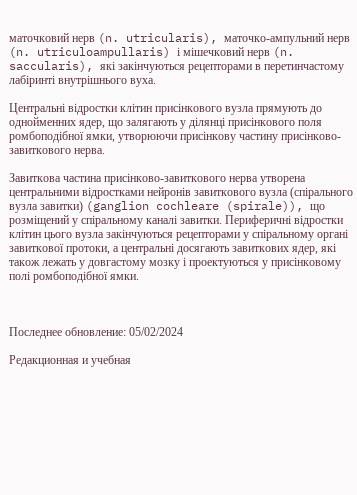маточковий нерв (n. utricularis), маточко-ампульний нерв (n. utriculoampullaris) і мішечковий нерв (n. saccularis), які закінчуються рецепторами в перетинчастому лабіринті внутрішнього вуха.

Центральні відростки клітин присінкового вузла прямують до однойменних ядер, що залягають у ділянці присінкового поля ромбоподібної ямки, утворюючи присінкову частину присінково-завиткового нерва.

Завиткова частина присінково-завиткового нерва утворена центральними відростками нейронів завиткового вузла (спірального вузла завитки) (ganglion cochleare (spirale)), що розміщений у спіральному каналі завитки. Периферичні відростки клітин цього вузла закінчуються рецепторами у спіральному органі завиткової протоки, а центральні досягають завиткових ядер, які також лежать у довгастому мозку і проектуються у присінковому полі ромбоподібної ямки.



Последнее обновление: 05/02/2024

Редакционная и учебная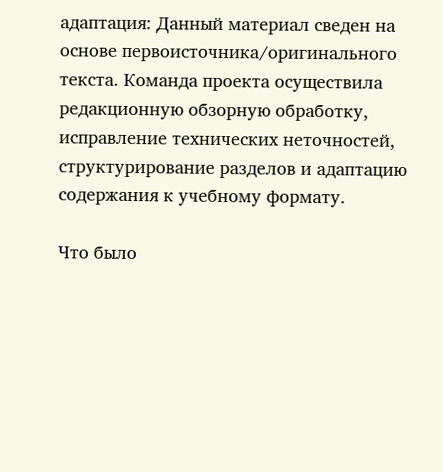адаптация: Данный материал сведен на основе первоисточника/оригинального текста. Команда проекта осуществила редакционную обзорную обработку, исправление технических неточностей, структурирование разделов и адаптацию содержания к учебному формату.

Что было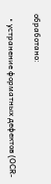обработано:

  • устранение форматных дефектов (OCR-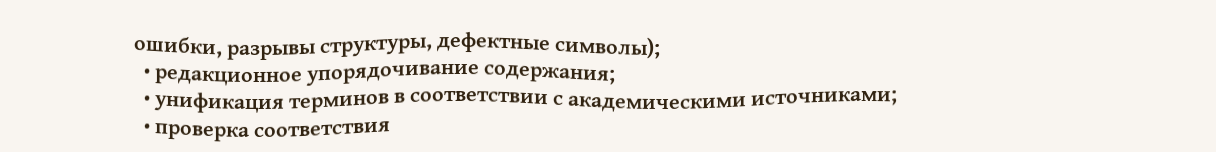ошибки, разрывы структуры, дефектные символы);
  • редакционное упорядочивание содержания;
  • унификация терминов в соответствии с академическими источниками;
  • проверка соответствия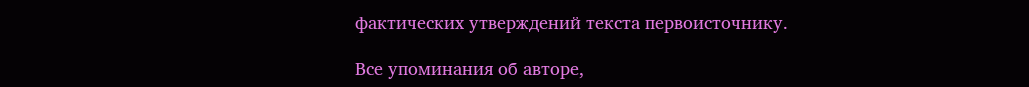фактических утверждений текста первоисточнику.

Все упоминания об авторе,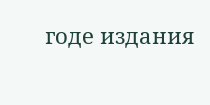годе издания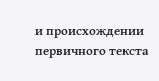и происхождении первичного текста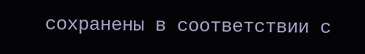сохранены в соответствии с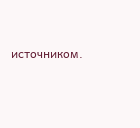источником.